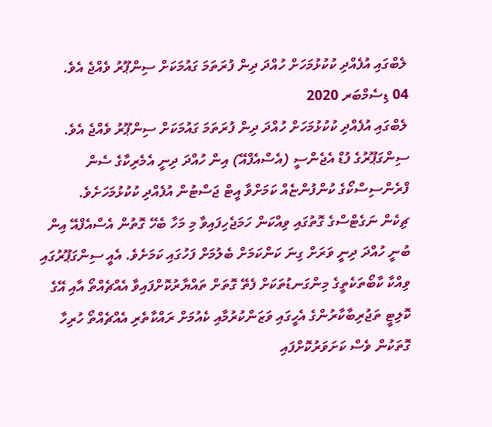ލެބްގައި އުފެއްދި ކުކުޅުމަހަށް ހުއްދަ ދިން ފުރަތަމަ ގައުމަކަށް ސިންޕޫރު ވެއްޖެ އެވެ.
04 ޑިސެމްބަރ 2020
ލެބްގައި އުފެއްދި ކުކުޅުމަހަށް ހުއްދަ ދިން ފުރަތަމަ ގައުމަކަށް ސިންޕޫރު ވެއްޖެ އެވެ.
ސިންގަޕޫރުގެ ފުޑް އެޖެންސީ (އެސްއެފްއޭ) އިން ހުއްދަ ދިނީ އެމެރިކާގެ ސެން ފްރެންސިސްކޯގެ ކުންފުންޏެއް ކަމަށްވާ އީޓް ޖަސްޓުން އުފެއްދި ކުކުޅުމަހަށެވެ.
ޗިކެން ނަގެޓްސްގެ ގޮތުގައި ވިއްކަން ހަމަޖެހިފައިވާ މި މަހާ ބެހޭ ގޮތުން އެސްއެފްއޭ އިން ބުނީ ހުއްދަ ދިނީ ވަރަށް ގިނަ ކަންކަމަށް ބެލުމަށް ފަހުގައި ކަމަށެވެ. އެއީ ސިންގަޕޫރުގައި ވިއްކާ ކާބޯތަކެތީގެ މިންގަނޑުތަކަށް ފެތޭ ގޮތަށް ތައްޔާރުކޮށްފައިވާ އެއްޗެއްތޯ އާއި އޭގެ ކޮލިޓީ ތަޖުރިބާކާރުންގެ އެހީގައި ވަޒަންކުރުމާއި ކެއުމަށް ރައްކާތެރި އެއްޗެއްތޯ ހުރިހާ ގޮތަކުން ވެސް ކަށަވަރުކޮށްފައި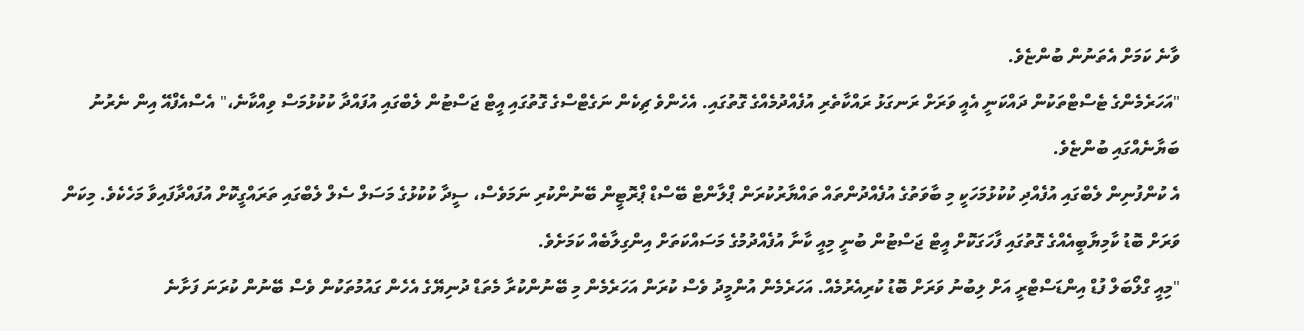ވާނެ ކަމަށް އެތަނުން ބުންޏެވެ.
"އަހަރެމެންގެ ޓެސްޓްތަކުން ދައްކަނީ އެއީ ވަރަށް ރަނގަޅު ރައްކާތެރި އުފެއްދުމެއްގެ ގޮތުގައި. އެހެންވެ ޗިކެން ނަގެޓްސްގެ ގޮތުގައި އީޓް ޖަސްޓުން ލެބްގައި އުފައްދާ ކުކުޅުމަސް ވިއްކާނެ،" އެސްއެފްއޭ އިން ނެރުނު ބަޔާނެއްގައި ބުންޏެވެ.
އެ ކުންފުނިން ލެބްގައި އުފެއްދި ކުކުޅުމަހަކީ މި ބާވަތުގެ އުފެއްދުންތައް ތައްޔާރުކުރަން ޕްލާންޓް ބޭސްޑް ޕްރޮޓީން ބޭނުންކުރި ނަމަވެސް، ސީދާ ކުކުޅުގެ މަސަލް ސެލް ލެބްގައި ތަރައްގީކޮށް އުފައްދާފައިވާ މަހެކެވެ. މިކަން ވަރަށް ބޮޑު ކާމިޔާބީއެއްގެ ގޮތުގައި ފާހަގަކޮށް އީޓް ޖަސްޓުން ބުނީ މިއީ ކާނާ އުފެއްދުމުގެ މަސައްކަތަށް އިންގިލާބެއް ކަމަށެވެ.
"މިއީ ގްލޯބަލް ފުޑް އިންޑަސްޓްރީ އަށް ލިބުނު ވަރަށް ބޮޑު ކުރިއެރުމެއް. އަހަރެމެން އުންމީދު ވެސް ކުރަން އަހަރެމެން މި ބޭނުންކުރާ މެތަޑް ދުނިޔޭގެ އެހެން ގައުމުތަކުން ވެސް ބޭނުން ކުރަނަ ފަށާނެ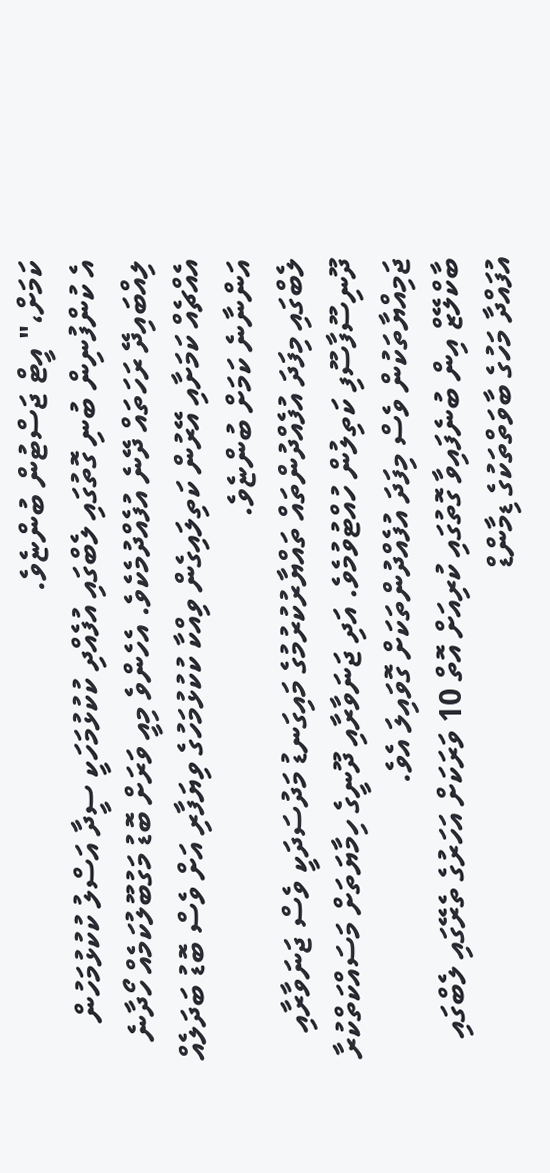ކަމަށް،" އީޓް ޖަސްޓުން ބުންޏެވެ.
އެ ކުންފުނިން ބުނި ގޮތުގައި ލެބްގައި އުފެއްދި ކުކުޅުމަހަކީ ސީދާ އަސްލު ކުކުޅުމަހުން ލިއްބައިދޭ ރަހަތައް ދޭނެ އުފެއްދުމެކެވެ. އެހެންވެ މިއީ ވަރަށް ބޮޑު މަގުބޫލުކަމެއް ހޯދާނެ އެއްޗެއް ކަމަށާއި އޭރުން ކަތިލައިގެން ވިއްކާ ކުކުޅުމަހުގެ ވިޔަފާރި އަށް ވެސް ބޮޑު ބަދަލެއް އަންނާނެ ކަމަށް ބުންޏެވެ.
ލެބްގައި މިފަދަ އުފެއްދުންތައް ތައްޔާރުކުރުމުގެ މައިގަނޑު މަދުސަދަކީ ވެސް ޖަނަވާރާއި ދޫނިސޫފާސޫފި ކަތިލުން ހުއްޓުވުމެވެ. އަދި ޖަނަވާރާއި ދޫނީގެ ހިމާޔަތަށް މަސައްކަތްކުރާ ޖަމިއްޔާތަކުން ވެސް މިފަދަ އުފެއްދުންތަކަށް ގޮވައިލަ އެވެ.
ބާކްލޭޒް އިން ބުނެފައިވާ ގޮތުގައި ކުރިއަށް އޮތް 10 ވަރަކަށް އަހަރުގެ ތެރޭގައި ލެބްގައި އުފައްދާ މަހުގެ ބާވަތްތަކުގެ ޑިމާންޑް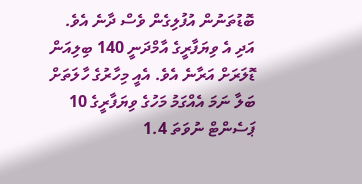ބޮޑުތަނުން އުފުލިގެން ވެސް ދާނެ އެވެ. އަދި އެ ވިޔަފާރީގެ އާމްދަނީ 140 ބިލިއަން ޑޮލަރަށް އަރާނެ އެވެ. އެއީ މިހާރުގެ ހާލަތަށް ބަލާ ނަމަ އެއްގަމު މަހުގެ ވިޔަފާރީގެ 10 ޕަސެންޓް ނުވަތަ 1.4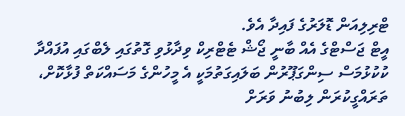ޓްރިލިއަން ޑޮލަރުގެ ފައިދާ އެވެ.
އީޓް ޖަސްޓްގެ އެއް ބާނީ ޖޯޝް ޓެޓްރިކް ވިދާޅުވި ގޮތުގައި ލެބްގައި އުފައްދާ ކުކުޅުމަސް ސިންގަޕޫރުން ބަލައިގަތުމަކީ އެ މީހުންގެ މަސައްކަތް ފުޅާކޮށް، ތަރައްގީކުރަން ލިބުނު ވަރަށް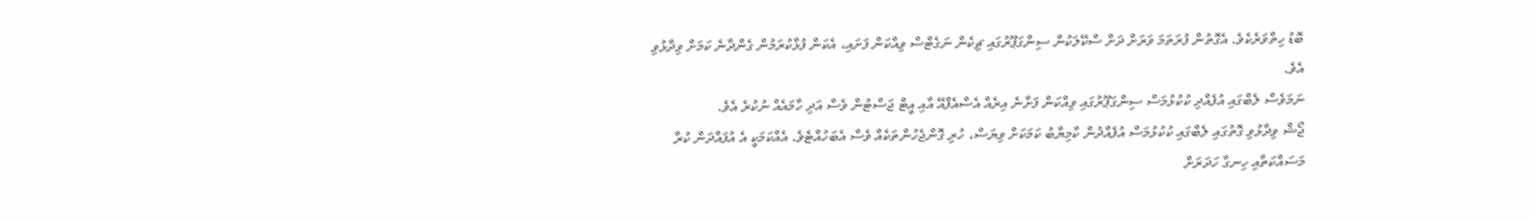ބޮޑު ހިތްވަރެކެވެ. އެގޮތުން ފުރަތަމަ ވަރަށް ދަށް ސްކޭލަކުން ސިންގަޕޫރުގައި ޗިކެން ނަގެޓްސް ވިއްކަން ފަށައި، އެކަން ފުޅާކުރަމުން ގެންދާނެ ކަމަށް ވިދާޅުވި އެވެ.
ނަމަވެސް ލެބްގައި އުފެއްދި ކުކުޅުމަސް ސިންގަޕޫރުގައި ވިއްކަން ފަށާނެ އިރެއް އެސްއެފްއޭ އާއި އީޓް ޖަސްޓުން ވެސް އަދި ހާމައެއް ނުކުރެ އެވެ.
ޖޯޝް ވިދާޅުވި ގޮތުގައި ލެބްގައި ކުކުޅުމަސް އުފެއްދުން ކާމިޔާބު ކަމަކަށް ވިޔަސް، ހުރި ގޮންޖެހުންތަކެއް ވެސް އެބަހުއްޓެވެ. އެއްކަމަކީ އެ އުފައްދަން ކުރާ މަސައްކަތާއި ހިނގާ ހަދަރަށް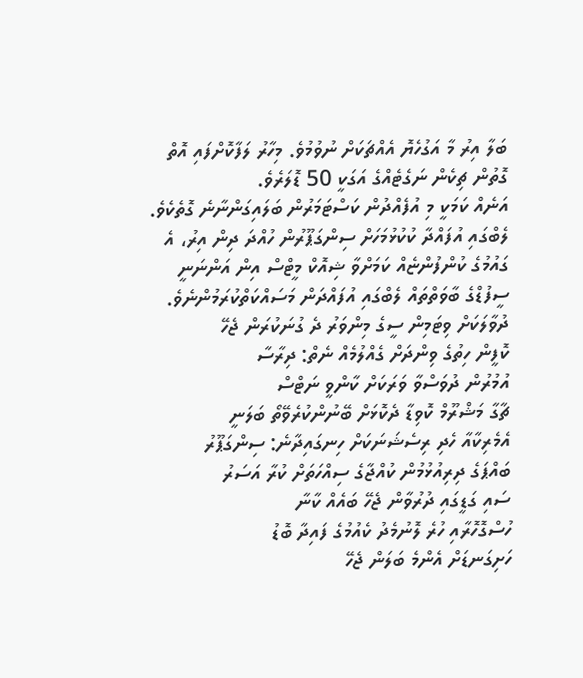ބަލާ އިރު މާ އަގުހެޔޮ އެއްޗަކަށް ނުވުމުވެ. މިހާރު ލަފާކޮށްފައި އޮތް ގޮތުން ޗިކެން ނަގެޓެއްގެ އަގަކީ 50 ޑޮލަރެވެ.
އަނެއް ކަމަކީ މި އުފެއްދުން ކަސްޓަމަރުން ބަލައިގަންނާނެ ގޮތެކެވެ.
ލެބްގައި އުފައްދާ ކުކުޅުމަހަށް ސިންގަޕޫރުން ހުއްދަ ދިން އިރު، އެ ގައުމުގެ ކުންފުންޏެއް ކަމަށްވާ ޝިއޮކް މީޓްސް އިން އަންނަނީ ސީފުޑްގެ ބާވަތްތައް ލެބްގައި އުފައްދަން މަސައްކަތްކުރަމުންނެވެ.
ދުވާލަކަށް ވިޓަމިން ސީގެ މިންވަރު ދެ ގުނަކުރަން ޖެހޭ
ކޮފީން ހިތުގެ ވިންދަށް ގެއްލުމެއް ނެތް: ދިރާސާ
އުމުރުން ދުވަސްވާ ވަރަކަށް ކާންވީ ނަޓްސް
ޗާގާ މަޝްރޫމް ކޮވިޑާ ދެކޮޅަށް ބޭނުންކުރެވޭތޯ ބަލަނީ
އެމެރިކާއާ ހެދި ރިސެޝަނަކަށް ހިނގައިދާނެ: ސިންގަޕޫރު
ބައްޕަގެ ދިރިއުޅުމުން ކުއްޖާގެ ސިއްހަތަށް ކުރާ އަސަރު
ސައި ގަޑީގައި ދުރުވާން ޖެހޭ ބައެއް ކާނާ
ހުސްގޮހޮރާއި ހުރެ ލޮނުމެދު ކެއުމުގެ ފައިދާ ބޮޑު
ހަށިގަނޑަށް އެންމެ ބަލަން ޖެހޭ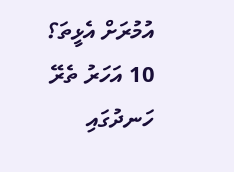އުމުރަށް އެޅީތަ؟
10 އަހަރު ތެރޭ ހަނދުގައި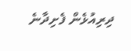ދިރިއުޅެން ފެށިދާނެ